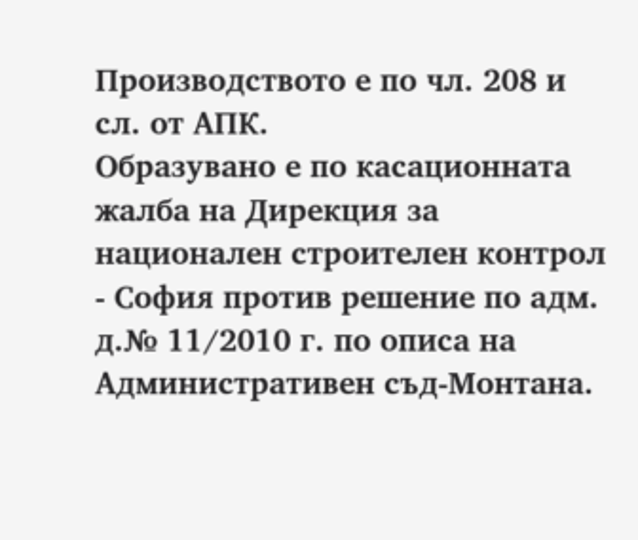Производството е по чл. 208 и сл. от АПК.
Образувано е по касационната жалба на Дирекция за национален строителен контрол - София против решение по адм. д.№ 11/2010 г. по описа на Административен съд-Монтана.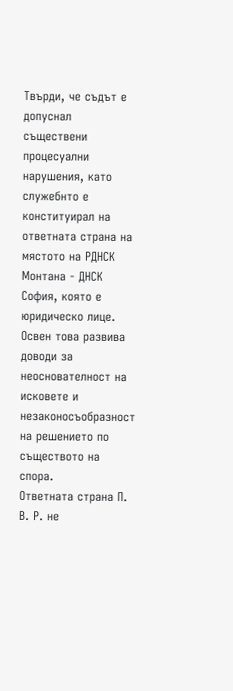Твърди, че съдът е допуснал съществени процесуални нарушения, като служебнто е конституирал на ответната страна на мястото на РДНСК Монтана - ДНСК София, която е юридическо лице. Освен това развива доводи за неоснователност на исковете и незаконосъобразност на решението по съществото на спора.
Ответната страна П. В. Р. не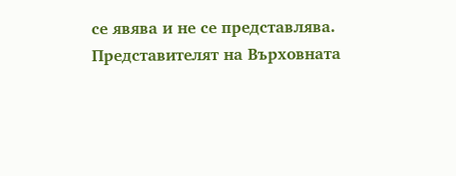се явява и не се представлява.
Представителят на Върховната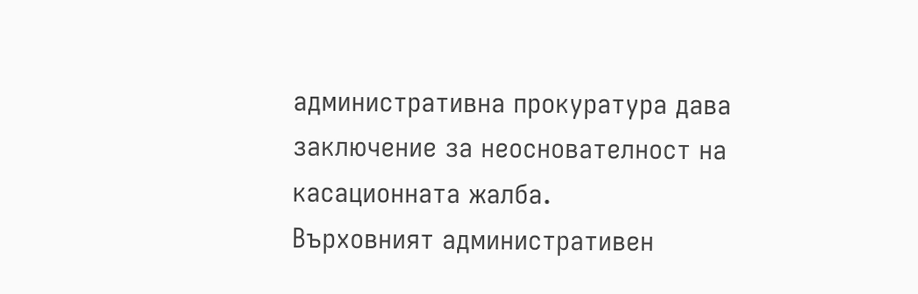административна прокуратура дава заключение за неоснователност на касационната жалба.
Върховният административен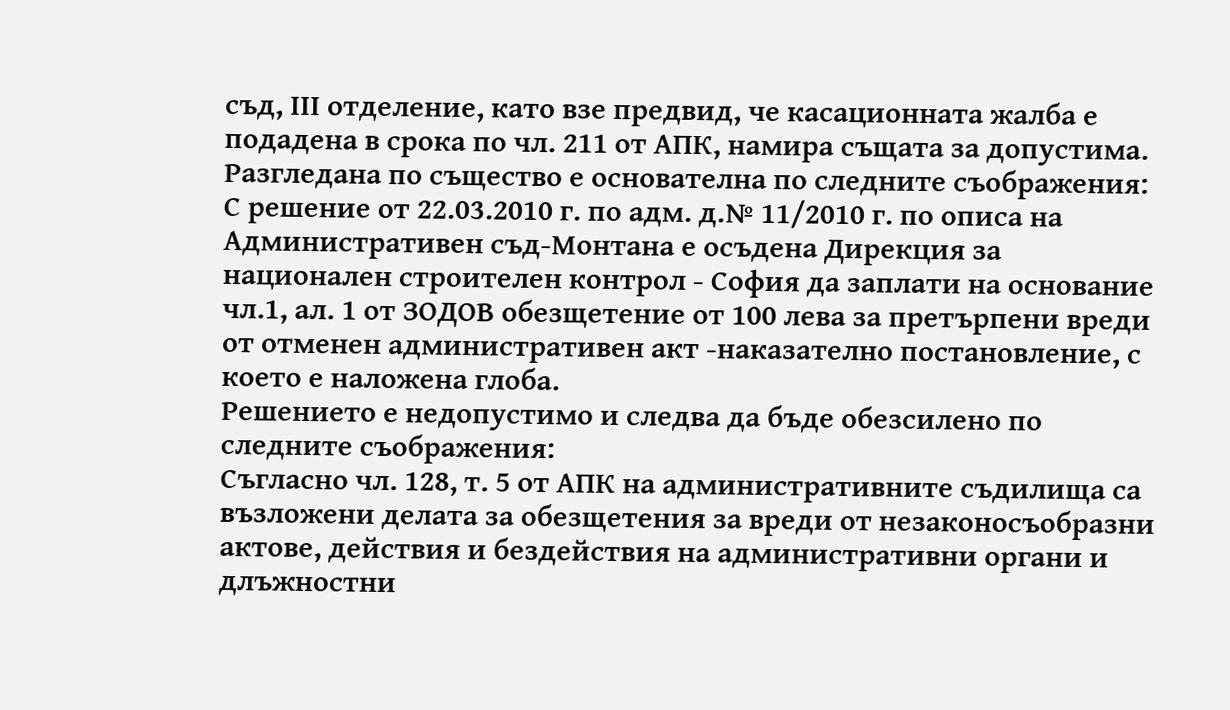съд, ІІІ отделение, като взе предвид, че касационната жалба е подадена в срока по чл. 211 от АПК, намира същата за допустима. Разгледана по същество е основателна по следните съображения:
С решение от 22.03.2010 г. по адм. д.№ 11/2010 г. по описа на Административен съд-Монтана е осъдена Дирекция за национален строителен контрол - София да заплати на основание чл.1, ал. 1 от ЗОДОВ обезщетение от 100 лева за претърпени вреди от отменен административен акт -наказателно постановление, с което е наложена глоба.
Решението е недопустимо и следва да бъде обезсилено по следните съображения:
Съгласно чл. 128, т. 5 от АПК на административните съдилища са възложени делата за обезщетения за вреди от незаконосъобразни актове, действия и бездействия на административни органи и длъжностни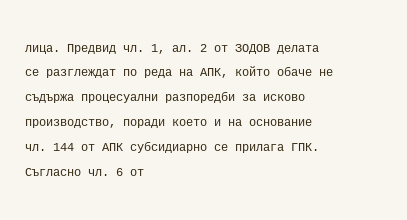лица. Предвид чл. 1, ал. 2 от ЗОДОВ делата се разглеждат по реда на АПК, който обаче не съдържа процесуални разпоредби за исково производство, поради което и на основание чл. 144 от АПК субсидиарно се прилага ГПК. Съгласно чл. 6 от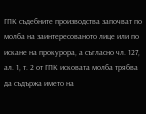ГПК съдебните производства започват по молба на заинтересованото лице или по искане на прокурора, а съгласно чл. 127, ал. 1, т. 2 от ГПК исковата молба трябва да съдържа името на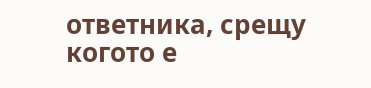ответника, срещу когото е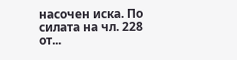насочен иска. По силата на чл. 228 от...